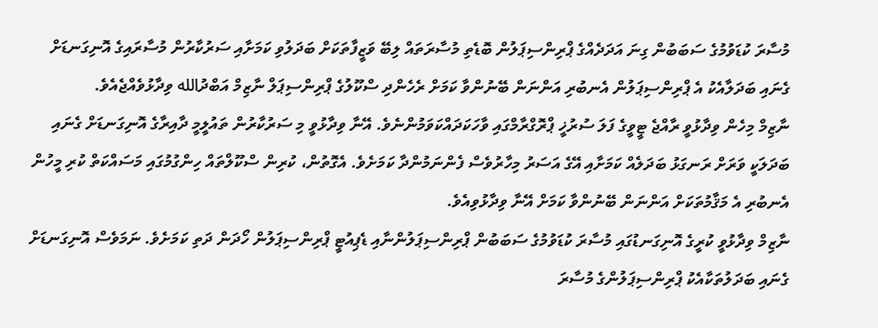މުސާރަ ކުޑަވުމުގެ ސަބަބުން ގިނަ އަދަދެއްގެ ޕްރިންސިޕަލުން ބޮޑެތި މުސާރަތައް ލިބޭ ވަޒީފާތަކަށް ބަދަލުވި ކަމަށާއި ސަރުކާރުން މުސާރައިގެ އޮނިގަނޑަށް ގެނައި ބަދަލާއެކު އެ ޕްރިންސިޕަލުން އެނބުރި އަންނަން ބޭނުންވާ ކަމަށް ރެހެންދި ސްކޫލުގެ ޕްރިންސިޕަލް ނާޒިމް އަބްދުالله ވިދާޅުވެއްޖެއެވެ.
ނާޒިމް މިހެން ވިދާޅުވީ ރާއްޖެ ޓީވީގެ ފަލަ ސުރުޚީ ޕްރޮގްރާމްގައި ވާހަކަދައްކަވަމުންނެވެ. އޭނާ ވިދާޅުވީ މި ސަރުކާރުން ތައުލީމީ ދާއިރާގެ އޮނިގަނޑަށް ގެނައި ބަދަލަކީ ވަރަށް ރަނގަޅު ބަދަލެއް ކަމަށާއި އޭގެ އަސަރު މިހާރުވެސް ފެންނަމުންދާ ކަމަށެވެ. އެގޮތުން، ކުރިން ސްކޫލްތައް ހިންގުމުގައި މަސައްކަތް ކުރި މީހުން އެނބުރި އެ މަޤާމުތަކަށް އަންނަން ބޭނުންވާ ކަމަށް އޭނާ ވިދާޅުވިއެވެ.
ނާޒިމް ވިދާޅުވީ ކުރީގެ އޮނިގަނޑުގައި މުސާރަ ކުޑަވުމުގެ ސަބަބުން ޕްރިންސިޕަލުންނާއި ޑެޕިއުޓީ ޕްރިންސިޕަލުން ހޯދަން ދަތި ކަމަށެވެ. ނަމަވެސް އޮނިގަނޑަށް ގެނައި ބަދަލުތަކާއެކު ޕްރިންސިޕަލުންގެ މުސާރަ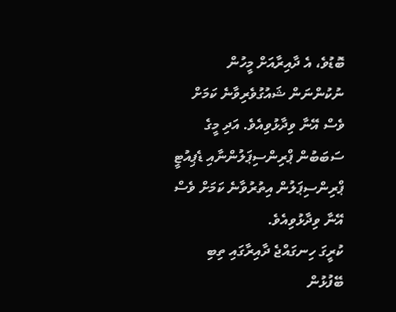ބޮޑުވެ، އެ ދާއިރާއަށް މީހުން ނުކުންނަން ޝައުގުވެރިވާނެ ކަމަށް ވެސް އޭނާ ވިދާޅުވިއެވެ. އަދި މީގެ ސަބަބުން ޕްރިންސިޕަލުންނާއި ޑެޕިއުޓީ ޕްރިންސިޕަލުން އިތުރުވާނެ ކަމަށް ވެސް އޭނާ ވިދާޅުވިއެވެ.
ކުރީގަ ހިނގައްޖެ ދާއިރާގައި ތިބި ބޭފުޅުން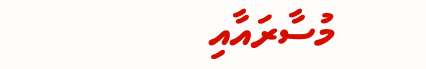މުސާރައާއި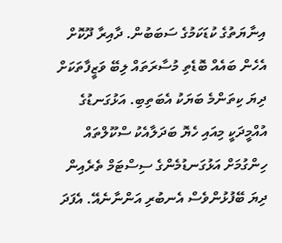އިނާޔަތުގެ ކުޑަކަމުގެ ސަބަބުން. ދާއިރާ ދޫކޮށް އެހެން ބައެއް ބޮޑެތި މުސާރަތައް ލިބޭ ވަޒީފާތަކަށް ދިޔަ ކިތަންމެ ބަޔަކު އެބަތިބި. އަޅުގަނޑުގެ އުއްމީދަކީ މިއައި ހެޔޮ ބަދަލާއެކު ސްކޫލްތައް ހިންގުމަށް އަޅުގަނޑުމެންގެ ސިސްޓަމް ތެރެއިން ދިޔަ ބޭފުޅުންވެސް އެނބުރި އަންނާނެއޭ. އެފަދަ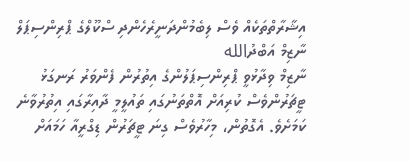އިޝާރާތްތަކެއް ވެސް ލިބެމުންދަނީރެހެންދި ސްކޫލްގެ ޕްރިންސިޕަލް ނާޒިމް އަބްދުالله
ނާޒިމް ވިދާޅުވީ ޕްރިންސިޕަލުންގެ އިތުރުން ފެންވަރު ރަނގަޅު ޓީޗަރުންވެސް ކުރިއަށް އޮތްތަނުގައި ތައުލީމީ ދާއިރާގައި އިތުރުވާނެ ކަމަށެވެ. އެގޮތުން، މިހާރުވެސް ގިނަ ޓީޗަރުން ޑިގްރީއާ ހަމައަށް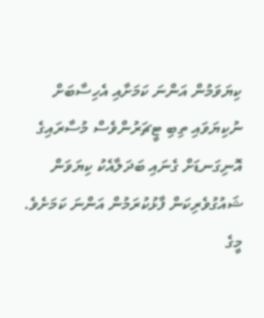ކިޔަވަމުން އަންނަ ކަމަށާއި އެހިސާބަށް ނުކިޔަވައި ތިބި ޓީޗަރުންވެސް މުސާރައިގެ އޮނިގަނޑަށް ގެނައި ބަދަލާއެކު ކިޔަވަން ޝައުގުވެރިކަން ފާޅުކުރަމުން އަންނަ ކަމަށެވެ.
މީގެ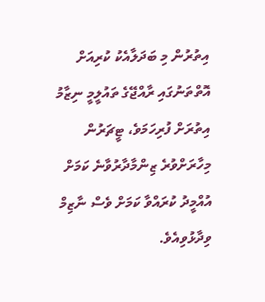އިތުރުން މި ބަދަލާއެކު ކުރިއަށް އޮތްތަނުގައި ރާއްޖޭގެ ތައުލީމީ ނިޒާމު އިތުރަށް ފުރިހަމަވެ، ޓީޗަރުން މިހާރަށްވުރެ ޒިންމާދާރުވާނެ ކަމަށް އުއްމީދު ކުރައްވާ ކަމަށް ވެސް ނާޒިމް ވިދާޅުވިއެވެ.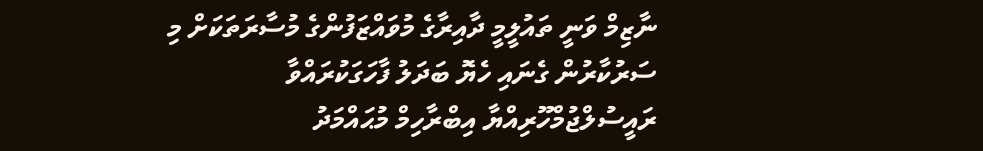ނާޒިމް ވަނީ ތައުލީމީ ދާއިރާގެ މުވައްޒަފުންގެ މުސާރަތަކަށް މި ސަރުކާރުން ގެނައި ހެޔޮ ބަދަލު ފާހަގަކުރައްވާ ރައީސުލްޖުމްހޫރިއްޔާ އިބްރާހިމް މުޙައްމަދު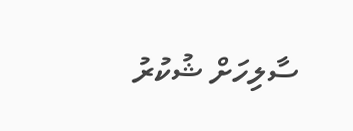ސާލިހަށް ޝުކުރު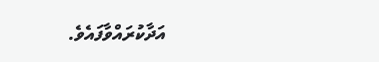އަދާކުރައްވާފައެވެ.